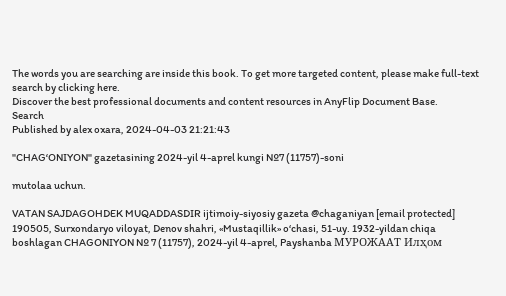The words you are searching are inside this book. To get more targeted content, please make full-text search by clicking here.
Discover the best professional documents and content resources in AnyFlip Document Base.
Search
Published by alex oxara, 2024-04-03 21:21:43

"CHAGʻONIYON" gazetasining 2024-yil 4-aprel kungi №7 (11757)-soni

mutolaa uchun.

VATAN SAJDAGOHDEK MUQADDASDIR ijtimoiy-siyosiy gazeta @chaganiyan [email protected] 190505, Surxondaryo viloyat, Denov shahri, «Mustaqillik» o‘chasi, 51-uy. 1932-yildan chiqa boshlagan CHAGONIYON № 7 (11757), 2024-yil 4-aprel, Payshanba МУРОЖААТ Илҳом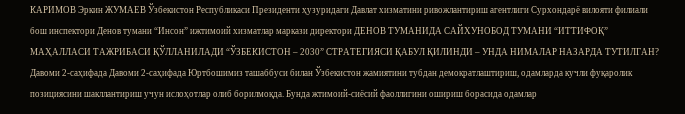КАРИМОВ Эркин ЖУМАЕВ Ўзбекистон Республикаси Президенти ҳузуридаги Давлат хизматини ривожлантириш агентлиги Сурхондарё вилояти филиали бош инспектори Денов тумани “Инсон” ижтимоий хизматлар маркази директори ДЕНОВ ТУМАНИДА САЙХУНОБОД ТУМАНИ “ИТТИФОҚ” МАҲАЛЛАСИ ТАЖРИБАСИ ҚЎЛЛАНИЛАДИ “ЎЗБЕКИСТОН – 2030” СТРАТЕГИЯСИ ҚАБУЛ ҚИЛИНДИ – УНДА НИМАЛАР НАЗАРДА ТУТИЛГАН? Давоми 2-саҳифада Давоми 2-саҳифада Юртбошимиз ташаббуси билан Ўзбекистон жамиятини тубдан демократлаштириш, одамларда кучли фуқаролик позициясини шакллантириш учун ислоҳотлар олиб борилмоқда. Бунда жтимоий-сиёсий фаоллигини ошириш борасида одамлар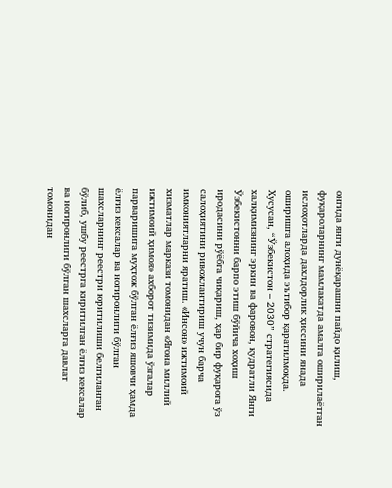онгида янги дунёқарашни пайдо қилиш, фуқароларнинг мамлакатда амалга оширилаётган ислоҳотларда дахлдорлик ҳиссини янада оширишга алоҳида эътибор қаратилмоқда. Хусусан, “Ўзбекистон – 2030” стратегиясида халқимизнинг эркин ва фаровон, қудратли Янги Ўзбекистонни барпо этиш бўйича хоҳиш иродасини рўёбга чиқариш, ҳар бир фуқарога ўз салоҳиятини ривожлантириш учун барча имкониятларни яратиш. «Инсон» ижтимоий хизматлар маркази томонидан «Ягона миллий ижтимоий ҳимоя» ахборот тизимида ўзгалар парваришига муҳтож бўлган ёлғиз яшовчи ҳамда ёлғиз кексалар ва ногиронлиги бўлган шахсларнинг реестри юритилиши белгиланган бўлиб, ушбу реестрга киритилган ёлғиз кексалар ва ногиронлиги бўлган шахсларга давлат томонидан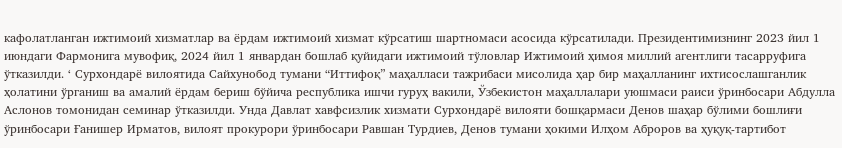кафолатланган ижтимоий хизматлар ва ёрдам ижтимоий хизмат кўрсатиш шартномаси асосида кўрсатилади. Президентимизнинг 2023 йил 1 июндаги Фармонига мувофиқ, 2024 йил 1 январдан бошлаб қуйидаги ижтимоий тўловлар Ижтимоий ҳимоя миллий агентлиги тасарруфига ўтказилди. ‘ Сурхондарё вилоятида Сайхунобод тумани “Иттифоқ” маҳалласи тажрибаси мисолида ҳар бир маҳалланинг ихтисослашганлик ҳолатини ўрганиш ва амалий ёрдам бериш бўйича республика ишчи гуруҳ вакили, Ўзбекистон маҳаллалари уюшмаси раиси ўринбосари Абдулла Аслонов томонидан семинар ўтказилди. Унда Давлат хавфсизлик хизмати Сурхондарё вилояти бошқармаси Денов шаҳар бўлими бошлиғи ўринбосари Ғанишер Ирматов, вилоят прокурори ўринбосари Равшан Турдиев, Денов тумани ҳокими Илҳом Аброров ва ҳуқуқ-тартибот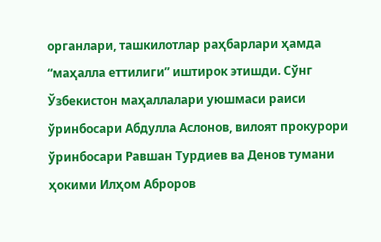органлари, ташкилотлар раҳбарлари ҳамда “маҳалла еттилиги” иштирок этишди. Сўнг Ўзбекистон маҳаллалари уюшмаси раиси ўринбосари Абдулла Аслонов, вилоят прокурори ўринбосари Равшан Турдиев ва Денов тумани ҳокими Илҳом Аброров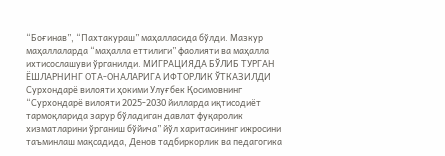“Боғинав”, “Пахтакураш” маҳалласида бўлди. Мазкур маҳаллаларда “маҳалла еттилиги” фаолияти ва маҳалла ихтисослашуви ўрганилди. МИГРАЦИЯДА БЎЛИБ ТУРГАН ЁШЛАРНИНГ ОТА-ОНАЛАРИГА ИФТОРЛИК ЎТКАЗИЛДИ Сурхондарё вилояти ҳокими Улуғбек Қосимовнинг “Сурхондарё вилояти 2025-2030 йилларда иқтисодиёт тармоқларида зарур бўладиган давлат фуқаролик хизматларини ўрганиш бўйича” йўл харитасининг ижросини таъминлаш мақсадида, Денов тадбиркорлик ва педагогика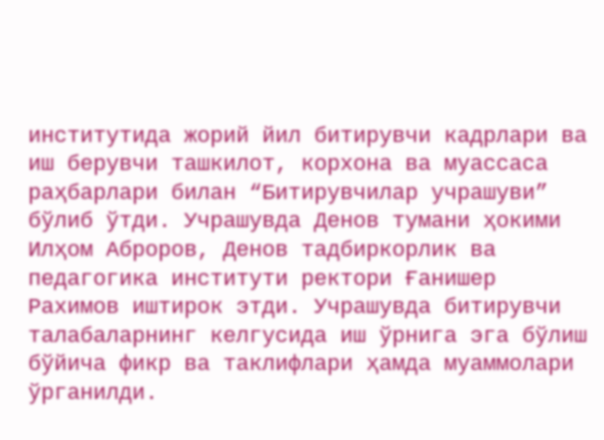институтида жорий йил битирувчи кадрлари ва иш берувчи ташкилот, корхона ва муассаса раҳбарлари билан “Битирувчилар учрашуви” бўлиб ўтди. Учрашувда Денов тумани ҳокими Илҳом Аброров, Денов тадбиркорлик ва педагогика институти ректори Ғанишер Рахимов иштирок этди. Учрашувда битирувчи талабаларнинг келгусида иш ўрнига эга бўлиш бўйича фикр ва таклифлари ҳамда муаммолари ўрганилди.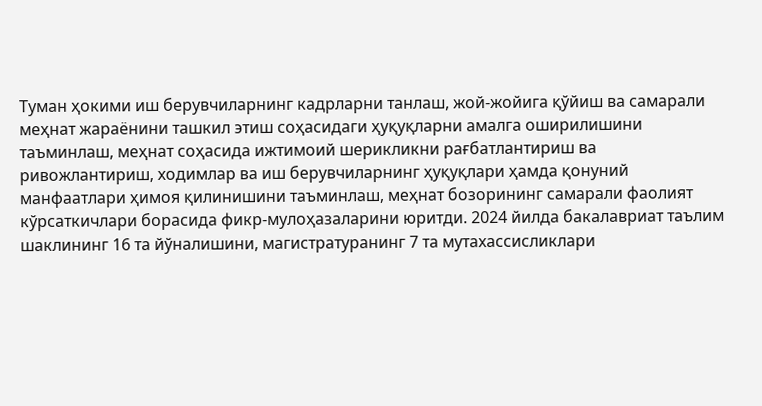Туман ҳокими иш берувчиларнинг кадрларни танлаш, жой-жойига қўйиш ва самарали меҳнат жараёнини ташкил этиш соҳасидаги ҳуқуқларни амалга оширилишини таъминлаш, меҳнат соҳасида ижтимоий шерикликни рағбатлантириш ва ривожлантириш, ходимлар ва иш берувчиларнинг ҳуқуқлари ҳамда қонуний манфаатлари ҳимоя қилинишини таъминлаш, меҳнат бозорининг самарали фаолият кўрсаткичлари борасида фикр-мулоҳазаларини юритди. 2024 йилда бакалавриат таълим шаклининг 16 та йўналишини, магистратуранинг 7 та мутахассисликлари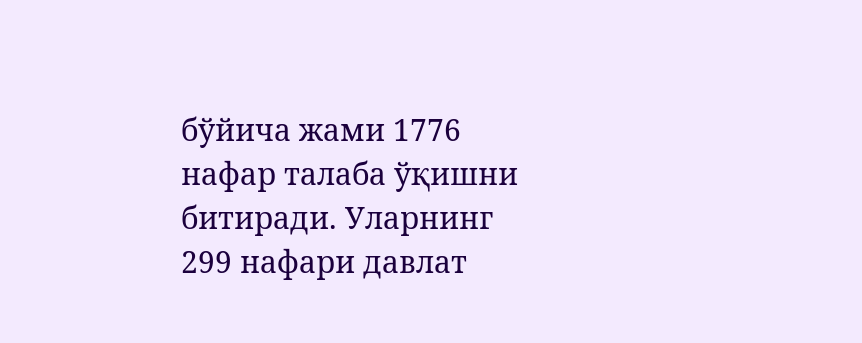бўйича жами 1776 нафар талаба ўқишни битиради. Уларнинг 299 нафари давлат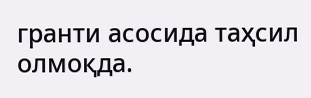гранти асосида таҳсил олмоқда.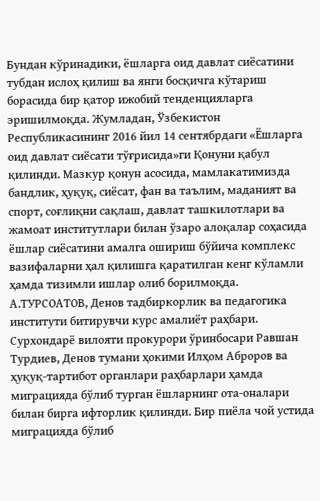Бундан кўринадики, ёшларга оид давлат сиёсатини тубдан ислоҳ қилиш ва янги босқичга кўтариш борасида бир қатор ижобий тенденцияларга эришилмоқда. Жумладан, Ўзбекистон Республикасининг 2016 йил 14 сентябрдаги «Ёшларга оид давлат сиёсати тўғрисида»ги Қонуни қабул қилинди. Мазкур қонун асосида, мамлакатимизда бандлик, ҳуқуқ, сиёсат, фан ва таълим, маданият ва спорт, соғлиқни сақлаш, давлат ташкилотлари ва жамоат институтлари билан ўзаро алоқалар соҳасида ёшлар сиёсатини амалга ошириш бўйича комплекс вазифаларни ҳал қилишга қаратилган кенг кўламли ҳамда тизимли ишлар олиб борилмоқда. А.ТУРСОАТОВ, Денов тадбиркорлик ва педагогика институти битирувчи курс амалиёт раҳбари. Сурхондарё вилояти прокурори ўринбосари Равшан Турдиев, Денов тумани ҳокими Илҳом Аброров ва ҳуқуқ-тартибот органлари раҳбарлари ҳамда миграцияда бўлиб турган ёшларнинг ота-оналари билан бирга ифторлик қилинди. Бир пиёла чой устида миграцияда бўлиб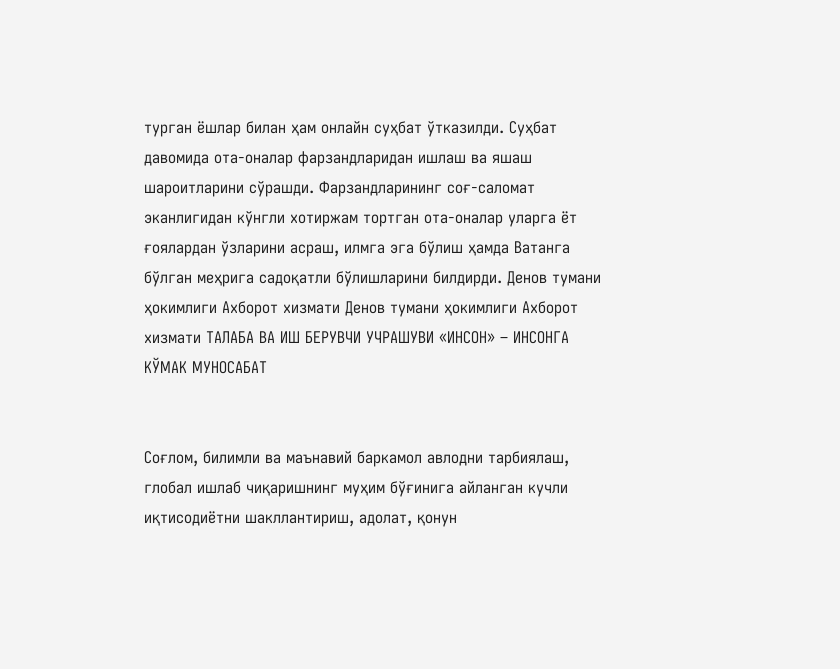турган ёшлар билан ҳам онлайн суҳбат ўтказилди. Суҳбат давомида ота-оналар фарзандларидан ишлаш ва яшаш шароитларини сўрашди. Фарзандларининг соғ-саломат эканлигидан кўнгли хотиржам тортган ота-оналар уларга ёт ғоялардан ўзларини асраш, илмга эга бўлиш ҳамда Ватанга бўлган меҳрига садоқатли бўлишларини билдирди. Денов тумани ҳокимлиги Ахборот хизмати Денов тумани ҳокимлиги Ахборот хизмати ТАЛАБА ВА ИШ БЕРУВЧИ УЧРАШУВИ «ИНСОН» – ИНСОНГА КЎМАК МУНОСАБАТ


Соғлом, билимли ва маънавий баркамол авлодни тарбиялаш, глобал ишлаб чиқаришнинг муҳим бўғинига айланган кучли иқтисодиётни шакллантириш, адолат, қонун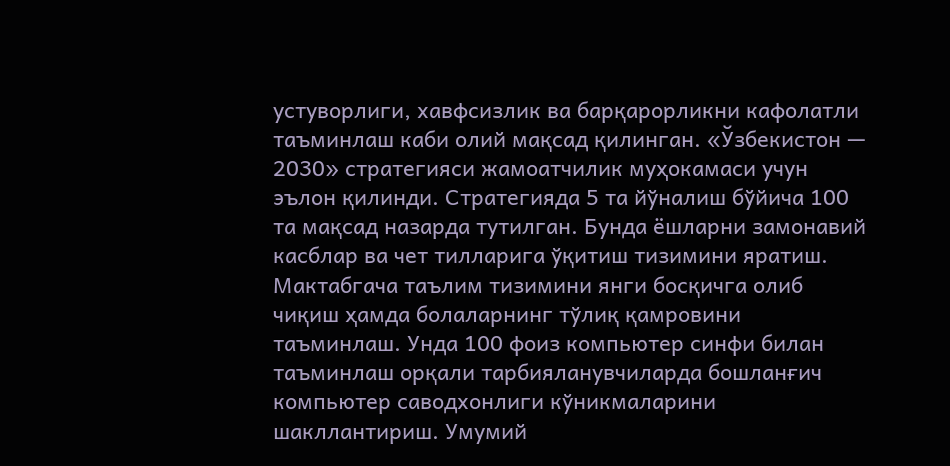устуворлиги, хавфсизлик ва барқарорликни кафолатли таъминлаш каби олий мақсад қилинган. «Ўзбекистон — 2030» стратегияси жамоатчилик муҳокамаси учун эълон қилинди. Стратегияда 5 та йўналиш бўйича 100 та мақсад назарда тутилган. Бунда ёшларни замонавий касблар ва чет тилларига ўқитиш тизимини яратиш. Мактабгача таълим тизимини янги босқичга олиб чиқиш ҳамда болаларнинг тўлиқ қамровини таъминлаш. Унда 100 фоиз компьютер синфи билан таъминлаш орқали тарбияланувчиларда бошланғич компьютер саводхонлиги кўникмаларини шакллантириш. Умумий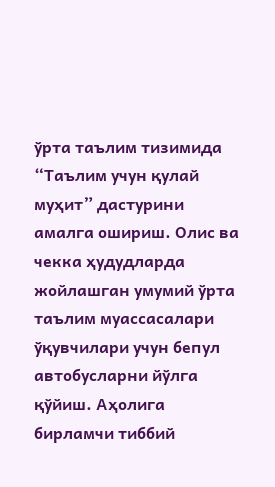ўрта таълим тизимида “Таълим учун қулай муҳит” дастурини амалга ошириш. Олис ва чекка ҳудудларда жойлашган умумий ўрта таълим муассасалари ўқувчилари учун бепул автобусларни йўлга қўйиш. Аҳолига бирламчи тиббий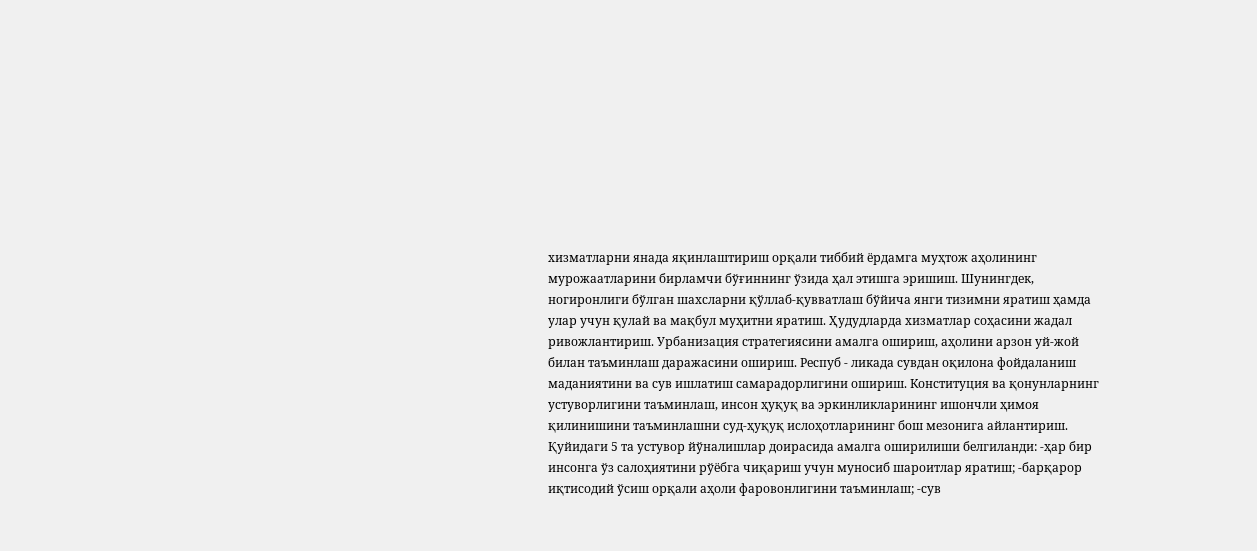хизматларни янада яқинлаштириш орқали тиббий ёрдамга муҳтож аҳолининг мурожаатларини бирламчи бўғиннинг ўзида ҳал этишга эришиш. Шунингдек, ногиронлиги бўлган шахсларни қўллаб-қувватлаш бўйича янги тизимни яратиш ҳамда улар учун қулай ва мақбул муҳитни яратиш. Ҳудудларда хизматлар соҳасини жадал ривожлантириш. Урбанизация стратегиясини амалга ошириш, аҳолини арзон уй-жой билан таъминлаш даражасини ошириш. Респуб - ликада сувдан оқилона фойдаланиш маданиятини ва сув ишлатиш самарадорлигини ошириш. Конституция ва қонунларнинг устуворлигини таъминлаш, инсон ҳуқуқ ва эркинликларининг ишончли ҳимоя қилинишини таъминлашни суд-ҳуқуқ ислоҳотларининг бош мезонига айлантириш. Қуйидаги 5 та устувор йўналишлар доирасида амалга оширилиши белгиланди: -ҳар бир инсонга ўз салоҳиятини рўёбга чиқариш учун муносиб шароитлар яратиш; -барқарор иқтисодий ўсиш орқали аҳоли фаровонлигини таъминлаш; -сув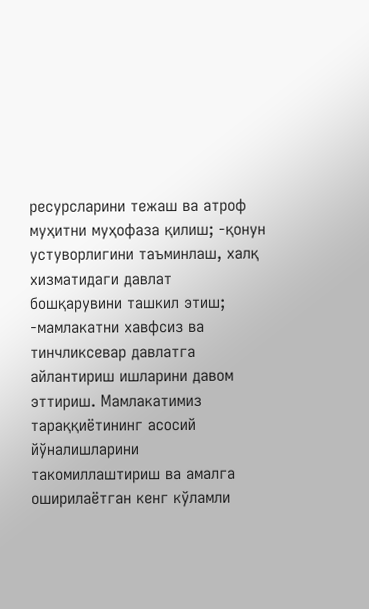ресурсларини тежаш ва атроф муҳитни муҳофаза қилиш; -қонун устуворлигини таъминлаш, халқ хизматидаги давлат бошқарувини ташкил этиш; -мамлакатни хавфсиз ва тинчликсевар давлатга айлантириш ишларини давом эттириш. Мамлакатимиз тараққиётининг асосий йўналишларини такомиллаштириш ва амалга оширилаётган кенг кўламли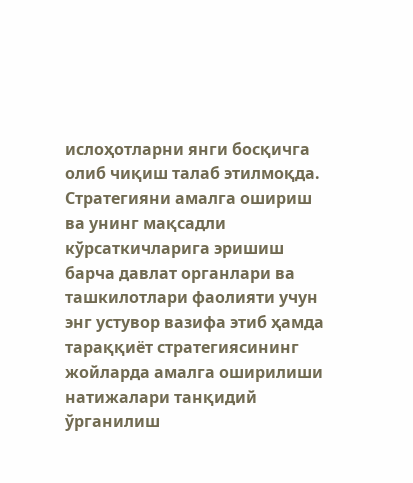ислоҳотларни янги босқичга олиб чиқиш талаб этилмоқда. Стратегияни амалга ошириш ва унинг мақсадли кўрсаткичларига эришиш барча давлат органлари ва ташкилотлари фаолияти учун энг устувор вазифа этиб ҳамда тараққиёт стратегиясининг жойларда амалга оширилиши натижалари танқидий ўрганилиш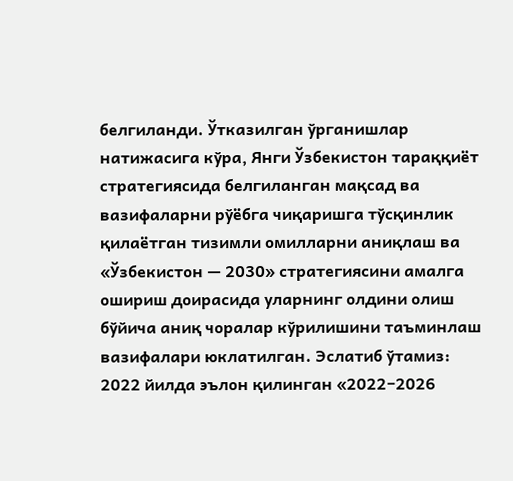белгиланди. Ўтказилган ўрганишлар натижасига кўра, Янги Ўзбекистон тараққиёт стратегиясида белгиланган мақсад ва вазифаларни рўёбга чиқаришга тўсқинлик қилаётган тизимли омилларни аниқлаш ва «Ўзбекистон — 2030» стратегиясини амалга ошириш доирасида уларнинг олдини олиш бўйича аниқ чоралар кўрилишини таъминлаш вазифалари юклатилган. Эслатиб ўтамиз: 2022 йилда эълон қилинган «2022−2026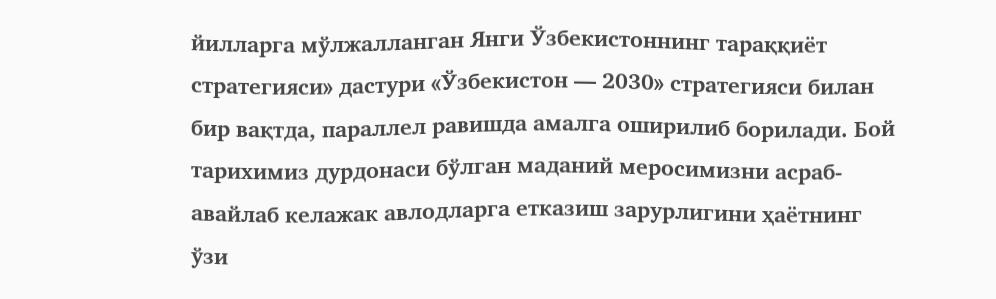йилларга мўлжалланган Янги Ўзбекистоннинг тараққиёт стратегияси» дастури «Ўзбекистон — 2030» стратегияси билан бир вақтда, параллел равишда амалга оширилиб борилади. Бой тарихимиз дурдонаси бўлган маданий меросимизни асраб-авайлаб келажак авлодларга етказиш зарурлигини ҳаётнинг ўзи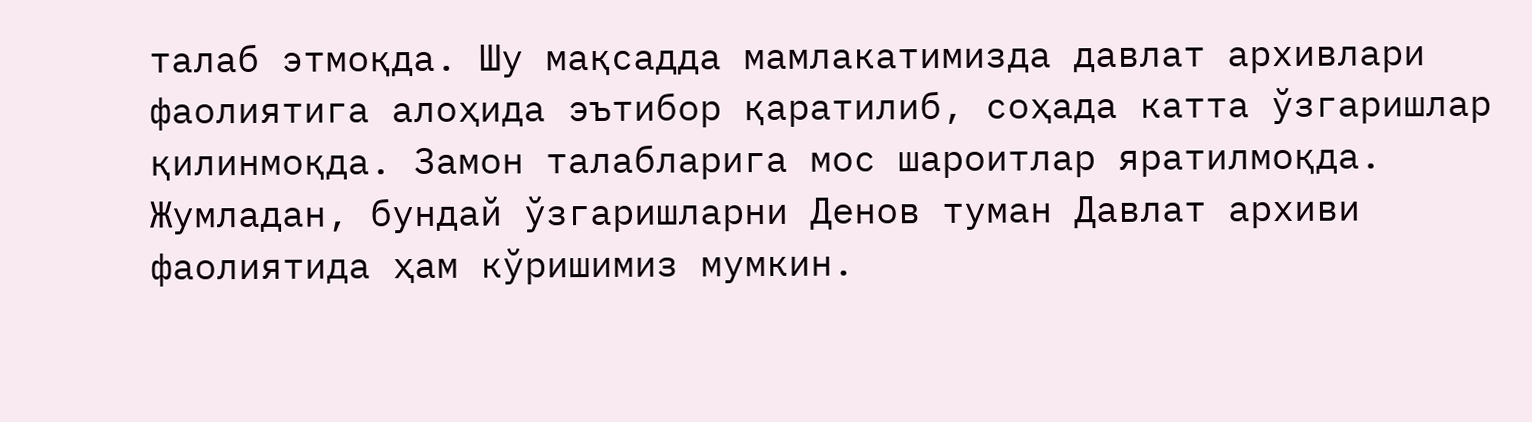талаб этмоқда. Шу мақсадда мамлакатимизда давлат архивлари фаолиятига алоҳида эътибор қаратилиб, соҳада катта ўзгаришлар қилинмоқда. Замон талабларига мос шароитлар яратилмоқда. Жумладан, бундай ўзгаришларни Денов туман Давлат архиви фаолиятида ҳам кўришимиз мумкин.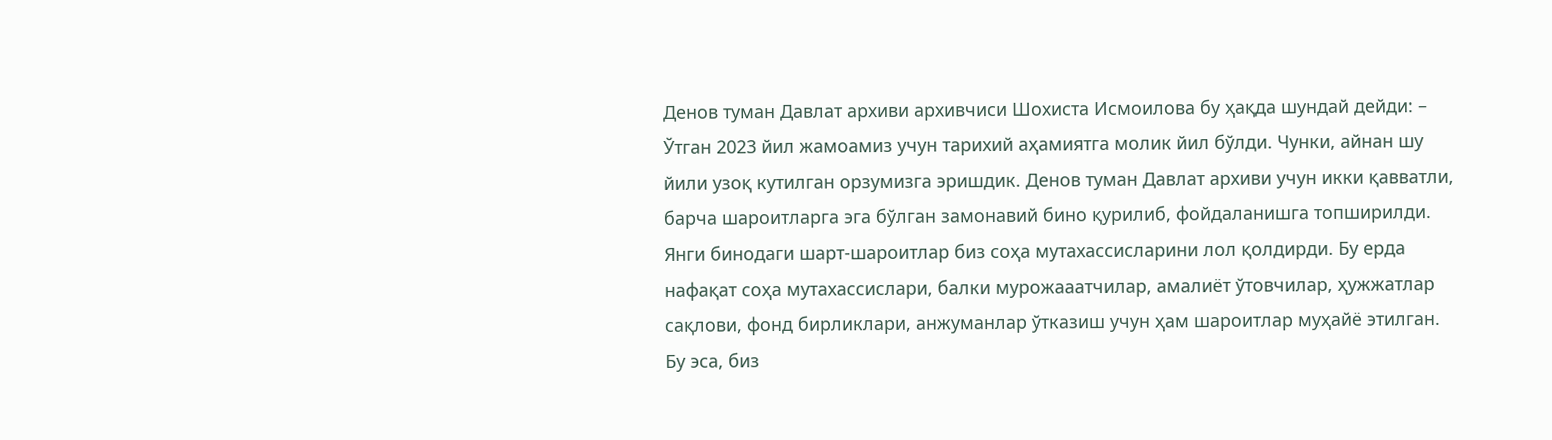Денов туман Давлат архиви архивчиси Шохиста Исмоилова бу ҳақда шундай дейди: – Ўтган 2023 йил жамоамиз учун тарихий аҳамиятга молик йил бўлди. Чунки, айнан шу йили узоқ кутилган орзумизга эришдик. Денов туман Давлат архиви учун икки қавватли, барча шароитларга эга бўлган замонавий бино қурилиб, фойдаланишга топширилди. Янги бинодаги шарт-шароитлар биз соҳа мутахассисларини лол қолдирди. Бу ерда нафақат соҳа мутахассислари, балки мурожааатчилар, амалиёт ўтовчилар, ҳужжатлар сақлови, фонд бирликлари, анжуманлар ўтказиш учун ҳам шароитлар муҳайё этилган. Бу эса, биз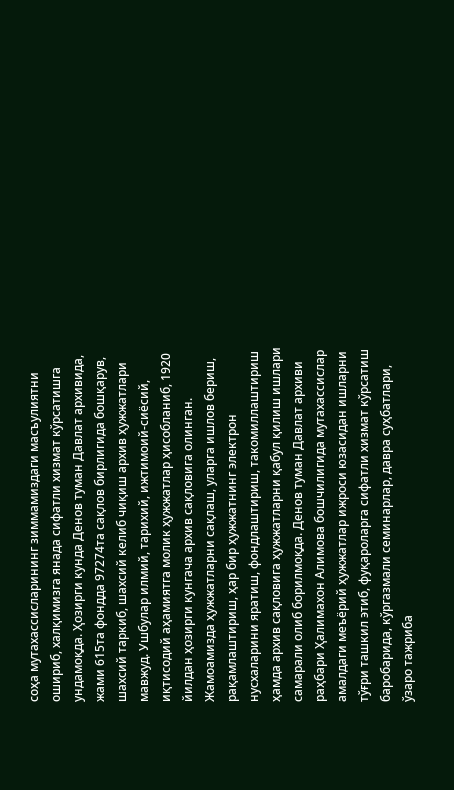соҳа мутахассисларининг зиммамиздаги масъулиятни ошириб, халқимизга янада сифатли хизмат кўрсатишга ундамоқда. Ҳозирги кунда Денов туман Давлат архивида, жами 615та фондда 97274та сақлов бирлигида бошқарув, шахсий таркиб, шахсий келиб чиқиш архив ҳужжатлари мавжуд. Ушбулар илмий, тарихий, ижтимоий-сиёсий, иқтисодий аҳамиятга молик ҳужжатлар ҳисобланиб, 1920 йилдан ҳозирги кунгача архив сақловига олинган. Жамоамизда ҳужжатларни сақлаш, уларга ишлов бериш, рақамлаштириш, ҳар бир ҳужжатнинг электрон нусхаларини яратиш, фондлаштириш, такомиллаштириш ҳамда архив сақловига ҳужжатларни қабул қилиш ишлари самарали олиб борилмоқда. Денов туман Давлат архиви раҳбари Ҳалимахон Алимова бошчилигида мутахассислар амалдаги меъёрий ҳужжатлар ижроси юзасидан ишларни тўғри ташкил этиб, фуқароларга сифатли хизмат кўрсатиш баробарида, кўргазмали семинарлар, давра суҳбатлари, ўзаро тажриба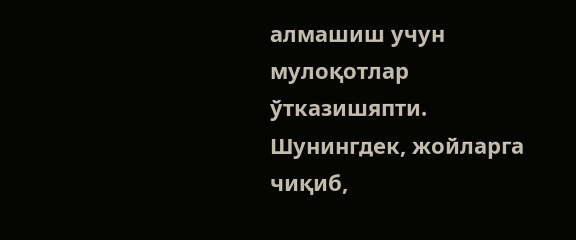алмашиш учун мулоқотлар ўтказишяпти. Шунингдек, жойларга чиқиб,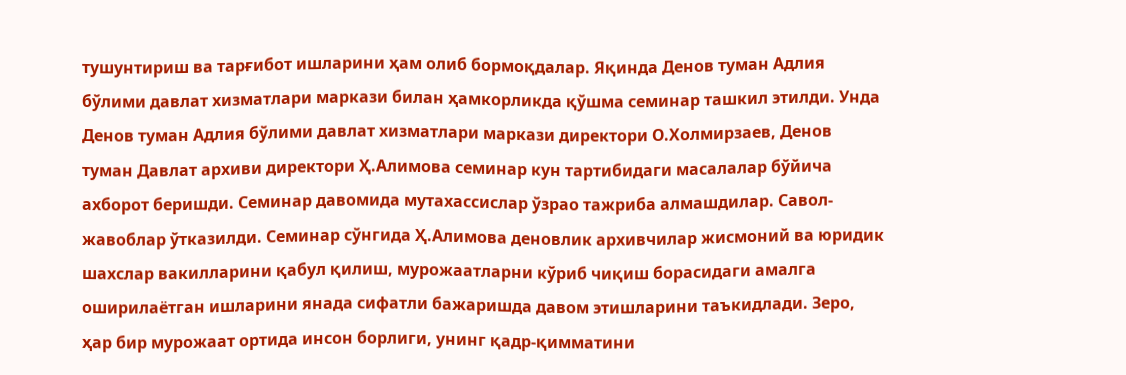тушунтириш ва тарғибот ишларини ҳам олиб бормоқдалар. Яқинда Денов туман Адлия бўлими давлат хизматлари маркази билан ҳамкорликда қўшма семинар ташкил этилди. Унда Денов туман Адлия бўлими давлат хизматлари маркази директори О.Холмирзаев, Денов туман Давлат архиви директори Ҳ.Алимова семинар кун тартибидаги масалалар бўйича ахборот беришди. Семинар давомида мутахассислар ўзрао тажриба алмашдилар. Савол-жавоблар ўтказилди. Семинар сўнгида Ҳ.Алимова деновлик архивчилар жисмоний ва юридик шахслар вакилларини қабул қилиш, мурожаатларни кўриб чиқиш борасидаги амалга оширилаётган ишларини янада сифатли бажаришда давом этишларини таъкидлади. Зеро, ҳар бир мурожаат ортида инсон борлиги, унинг қадр-қимматини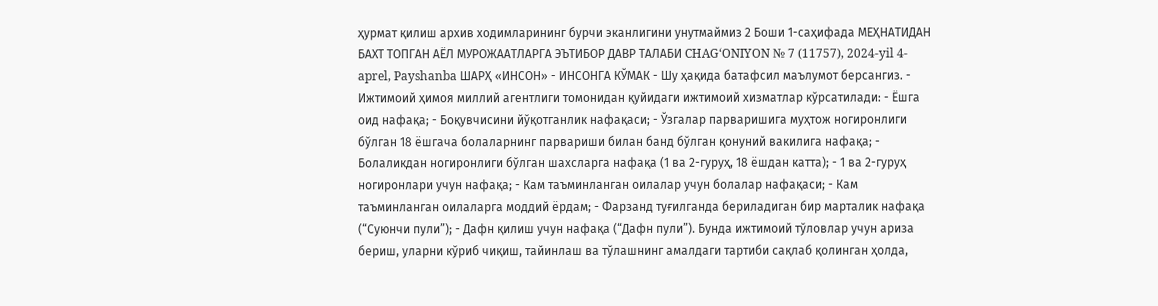ҳурмат қилиш архив ходимларининг бурчи эканлигини унутмаймиз 2 Боши 1-саҳифада МЕҲНАТИДАН БАХТ ТОПГАН АЁЛ МУРОЖААТЛАРГА ЭЪТИБОР ДАВР ТАЛАБИ CHAG‘ONIYON № 7 (11757), 2024-yil 4-aprel, Payshanba ШАРҲ «ИНСОН» - ИНСОНГА КЎМАК - Шу ҳақида батафсил маълумот берсангиз. - Ижтимоий ҳимоя миллий агентлиги томонидан қуйидаги ижтимоий хизматлар кўрсатилади: - Ёшга оид нафақа; - Боқувчисини йўқотганлик нафақаси; - Ўзгалар парваришига муҳтож ногиронлиги бўлган 18 ёшгача болаларнинг парвариши билан банд бўлган қонуний вакилига нафақа; - Болаликдан ногиронлиги бўлган шахсларга нафақа (1 ва 2-гуруҳ, 18 ёшдан катта); - 1 ва 2-гуруҳ ногиронлари учун нафақа; - Кам таъминланган оилалар учун болалар нафақаси; - Кам таъминланган оилаларга моддий ёрдам; - Фарзанд туғилганда бериладиган бир марталик нафақа (“Суюнчи пули”); - Дафн қилиш учун нафақа (“Дафн пули”). Бунда ижтимоий тўловлар учун ариза бериш, уларни кўриб чиқиш, тайинлаш ва тўлашнинг амалдаги тартиби сақлаб қолинган ҳолда,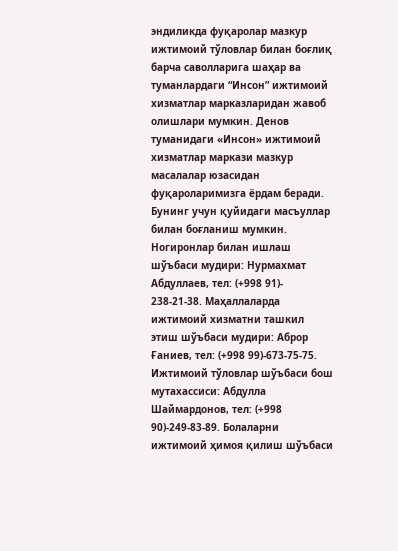эндиликда фуқаролар мазкур ижтимоий тўловлар билан боғлиқ барча саволларига шаҳар ва туманлардаги “Инсон” ижтимоий хизматлар марказларидан жавоб олишлари мумкин. Денов туманидаги «Инсон» ижтимоий хизматлар маркази мазкур масалалар юзасидан фуқароларимизга ёрдам беради. Бунинг учун қуйидаги масъуллар билан боғланиш мумкин. Ногиронлар билан ишлаш шўъбаси мудири: Нурмахмат Абдуллаев, тел: (+998 91)- 238-21-38. Маҳаллаларда ижтимоий хизматни ташкил этиш шўъбаси мудири: Аброр Ғаниев, тел: (+998 99)-673-75-75. Ижтимоий тўловлар шўъбаси бош мутахассиси: Абдулла Шаймардонов, тел: (+998 90)-249-83-89. Болаларни ижтимоий ҳимоя қилиш шўъбаси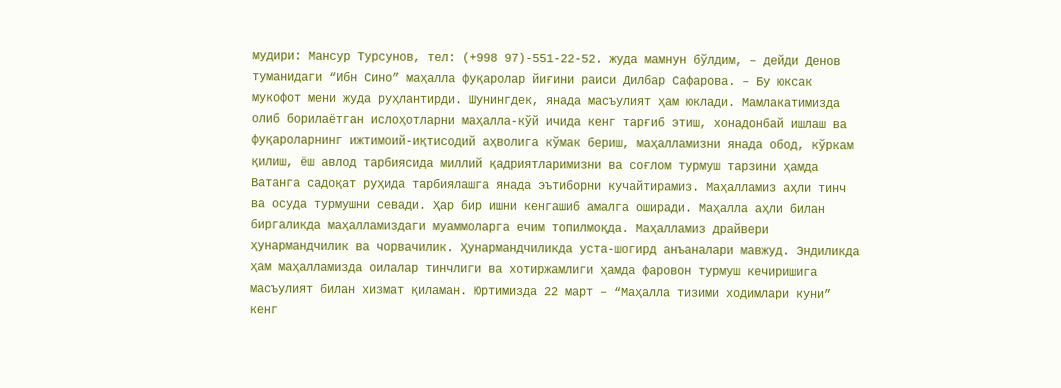мудири: Мансур Турсунов, тел: (+998 97)-551-22-52. жуда мамнун бўлдим, – дейди Денов туманидаги “Ибн Сино” маҳалла фуқаролар йиғини раиси Дилбар Сафарова. – Бу юксак мукофот мени жуда руҳлантирди. Шунингдек, янада масъулият ҳам юклади. Мамлакатимизда олиб борилаётган ислоҳотларни маҳалла-кўй ичида кенг тарғиб этиш, хонадонбай ишлаш ва фуқароларнинг ижтимоий-иқтисодий аҳволига кўмак бериш, маҳалламизни янада обод, кўркам қилиш, ёш авлод тарбиясида миллий қадриятларимизни ва соғлом турмуш тарзини ҳамда Ватанга садоқат руҳида тарбиялашга янада эътиборни кучайтирамиз. Маҳалламиз аҳли тинч ва осуда турмушни севади. Ҳар бир ишни кенгашиб амалга оширади. Маҳалла аҳли билан биргаликда маҳалламиздаги муаммоларга ечим топилмоқда. Маҳалламиз драйвери ҳунармандчилик ва чорвачилик. Ҳунармандчиликда уста-шогирд анъаналари мавжуд. Эндиликда ҳам маҳалламизда оилалар тинчлиги ва хотиржамлиги ҳамда фаровон турмуш кечиришига масъулият билан хизмат қиламан. Юртимизда 22 март – “Маҳалла тизими ходимлари куни” кенг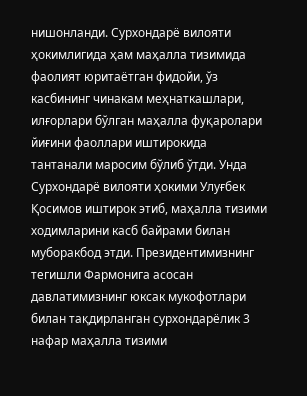нишонланди. Сурхондарё вилояти ҳокимлигида ҳам маҳалла тизимида фаолият юритаётган фидойи, ўз касбининг чинакам меҳнаткашлари, илғорлари бўлган маҳалла фуқаролари йиғини фаоллари иштирокида тантанали маросим бўлиб ўтди. Унда Сурхондарё вилояти ҳокими Улуғбек Қосимов иштирок этиб, маҳалла тизими ходимларини касб байрами билан муборакбод этди. Президентимизнинг тегишли Фармонига асосан давлатимизнинг юксак мукофотлари билан тақдирланган сурхондарёлик 3 нафар маҳалла тизими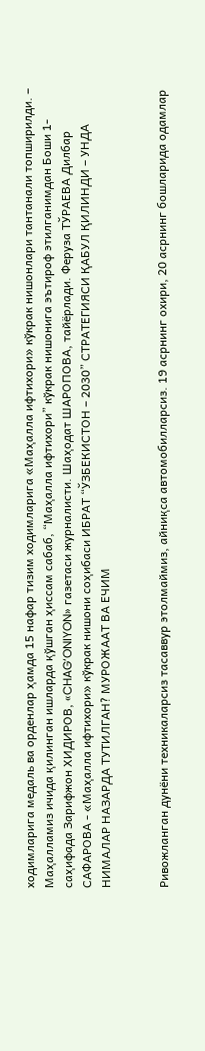ходимларига медаль ва орденлар ҳамда 15 нафар тизим ходимларига «Маҳалла ифтихори» кўкрак нишонлари тантанали топширилди. – Маҳалламиз ичида қилинган ишларда қўшган ҳиссам сабаб, “Маҳалла ифтихори” кўкрак нишонига эътироф этилганимдан Боши 1-саҳифада Зарифжон ХИДИРОВ, «CHAG‘ONIYON» газетаси журналисти. Шаҳодат ШАРОПОВА, тайёрлади. Феруза ТЎРАЕВА Дилбар САФАРОВА - «Маҳалла ифтихори» кўкрак нишони соҳибаси ИБРАТ “ЎЗБЕКИСТОН – 2030” СТРАТЕГИЯСИ ҚАБУЛ ҚИЛИНДИ – УНДА НИМАЛАР НАЗАРДА ТУТИЛГАН? МУРОЖААТ ВА ЕЧИМ


Ривожланган дунёни техникаларсиз тасаввур этолмаймиз, айниқса автомобилларсиз. 19 асрнинг охири, 20 асрнинг бошларида одамлар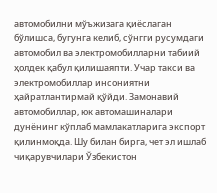автомобилни мўъжизага қиёслаган бўлишса, бугунга келиб, сўнгги русумдаги автомобил ва электромобилларни табиий ҳолдек қабул қилишаяпти. Учар такси ва электромобиллар инсониятни ҳайратлантирмай қўйди. Замонавий автомобиллар, юк автомашиналари дунёнинг кўплаб мамлакатларига экспорт қилинмоқда. Шу билан бирга, чет эл ишлаб чиқарувчилари Ўзбекистон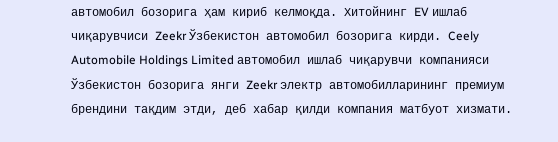автомобил бозорига ҳам кириб келмоқда. Хитойнинг EV ишлаб чиқарувчиси Zeekr Ўзбекистон автомобил бозорига кирди. Ceely Automobile Holdings Limited автомобил ишлаб чиқарувчи компанияси Ўзбекистон бозорига янги Zeekr электр автомобилларининг премиум брендини тақдим этди, деб хабар қилди компания матбуот хизмати.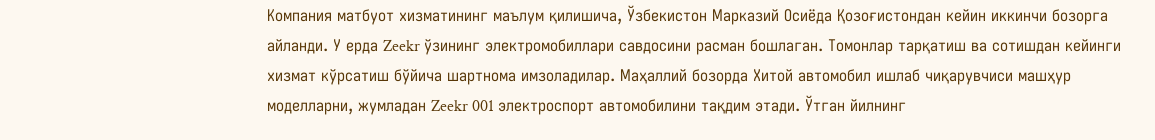Компания матбуот хизматининг маълум қилишича, Ўзбекистон Марказий Осиёда Қозоғистондан кейин иккинчи бозорга айланди. У ерда Zeekr ўзининг электромобиллари савдосини расман бошлаган. Томонлар тарқатиш ва сотишдан кейинги хизмат кўрсатиш бўйича шартнома имзоладилар. Маҳаллий бозорда Хитой автомобил ишлаб чиқарувчиси машҳур моделларни, жумладан Zeekr 001 электроспорт автомобилини тақдим этади. Ўтган йилнинг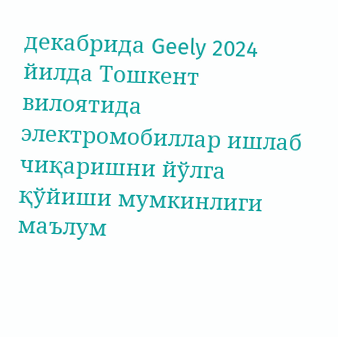декабрида Geely 2024 йилда Тошкент вилоятида электромобиллар ишлаб чиқаришни йўлга қўйиши мумкинлиги маълум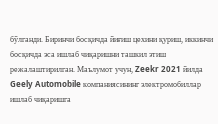бўлганди. Биринчи босқичда йиғиш цехини қуриш, иккинчи босқичда эса ишлаб чиқаришни ташкил этиш режалаштирилган. Маълумот учун, Zeekr 2021 йилда Geely Automobile компаниясининг электромобиллар ишлаб чиқаришга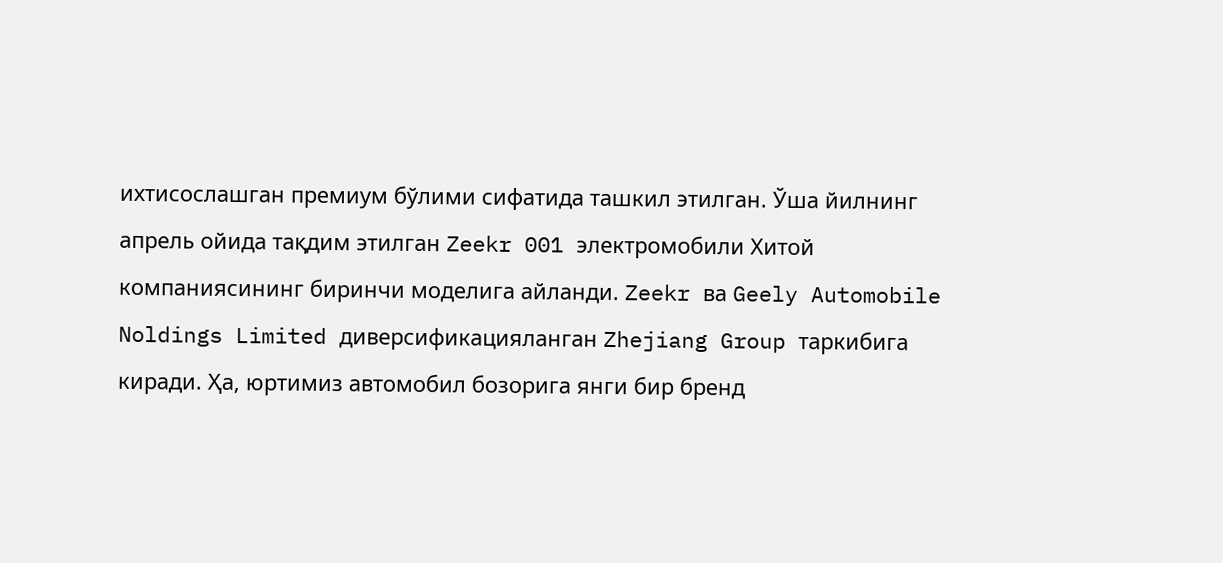ихтисослашган премиум бўлими сифатида ташкил этилган. Ўша йилнинг апрель ойида тақдим этилган Zeekr 001 электромобили Хитой компаниясининг биринчи моделига айланди. Zeekr ва Geely Automobile Noldings Limited диверсификацияланган Zhejiang Group таркибига киради. Ҳа, юртимиз автомобил бозорига янги бир бренд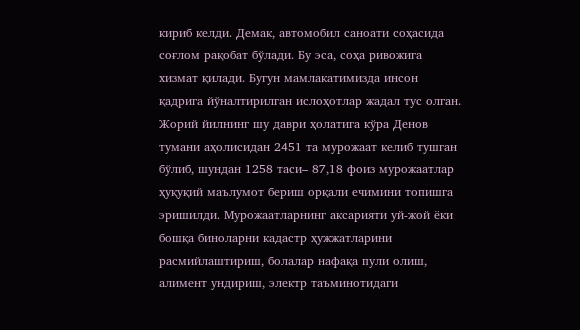кириб келди. Демак, автомобил саноати соҳасида соғлом рақобат бўлади. Бу эса, соҳа ривожига хизмат қилади. Бугун мамлакатимизда инсон қадрига йўналтирилган ислоҳотлар жадал тус олган. Жорий йилнинг шу даври ҳолатига кўра Денов тумани аҳолисидан 2451 та мурожаат келиб тушган бўлиб, шундан 1258 таси– 87,18 фоиз мурожаатлар ҳуқуқий маълумот бериш орқали ечимини топишга эришилди. Мурожаатларнинг аксарияти уй-жой ёки бошқа биноларни кадастр ҳужжатларини расмийлаштириш, болалар нафақа пули олиш, алимент ундириш, электр таъминотидаги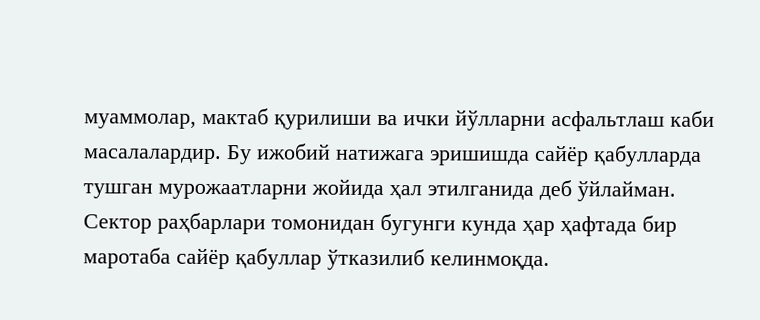муаммолар, мактаб қурилиши ва ички йўлларни асфальтлаш каби масалалардир. Бу ижобий натижага эришишда сайёр қабулларда тушган мурожаатларни жойида ҳал этилганида деб ўйлайман. Сектор раҳбарлари томонидан бугунги кунда ҳар ҳафтада бир маротаба сайёр қабуллар ўтказилиб келинмоқда.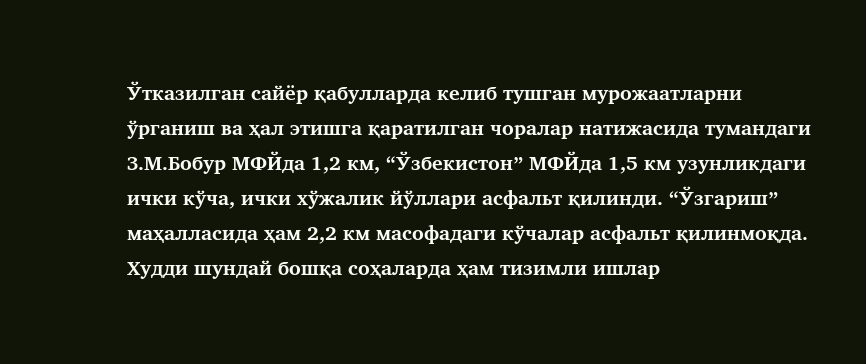Ўтказилган сайёр қабулларда келиб тушган мурожаатларни ўрганиш ва ҳал этишга қаратилган чоралар натижасида тумандаги З.М.Бобур МФЙда 1,2 км, “Ўзбекистон” МФЙда 1,5 км узунликдаги ички кўча, ички хўжалик йўллари асфальт қилинди. “Ўзгариш” маҳалласида ҳам 2,2 км масофадаги кўчалар асфальт қилинмоқда. Худди шундай бошқа соҳаларда ҳам тизимли ишлар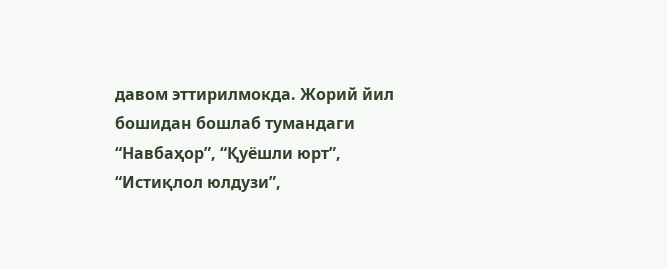давом эттирилмокда. Жорий йил бошидан бошлаб тумандаги “Навбаҳор”, “Қуёшли юрт”, “Истиқлол юлдузи”,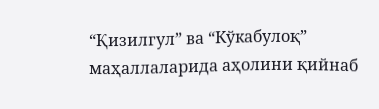“Қизилгул” ва “Кўкабулоқ” маҳаллаларида аҳолини қийнаб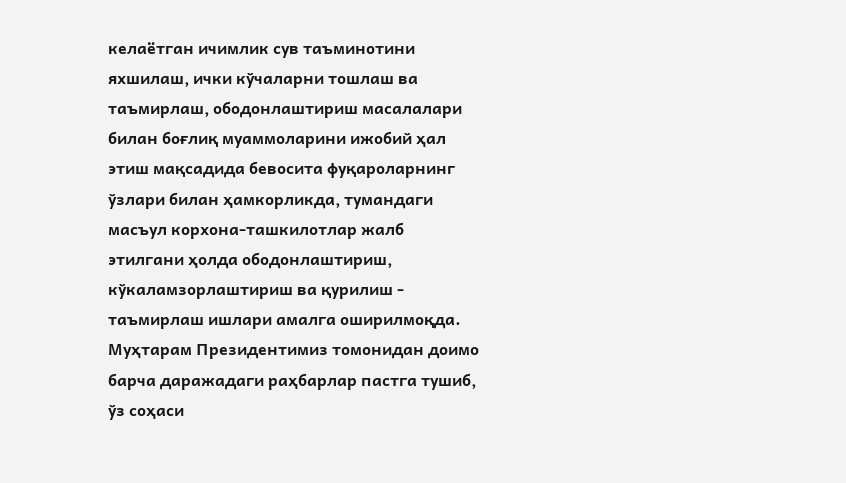келаётган ичимлик сув таъминотини яхшилаш, ички кўчаларни тошлаш ва таъмирлаш, ободонлаштириш масалалари билан боғлиқ муаммоларини ижобий ҳал этиш мақсадида бевосита фуқароларнинг ўзлари билан ҳамкорликда, тумандаги масъул корхона-ташкилотлар жалб этилгани ҳолда ободонлаштириш, кўкаламзорлаштириш ва қурилиш - таъмирлаш ишлари амалга оширилмоқда. Муҳтарам Президентимиз томонидан доимо барча даражадаги раҳбарлар пастга тушиб, ўз соҳаси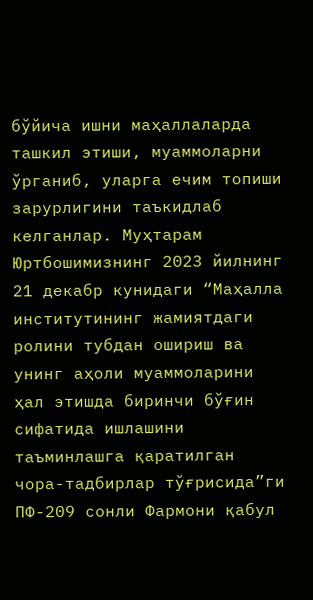бўйича ишни маҳаллаларда ташкил этиши, муаммоларни ўрганиб, уларга ечим топиши зарурлигини таъкидлаб келганлар. Муҳтарам Юртбошимизнинг 2023 йилнинг 21 декабр кунидаги “Маҳалла институтининг жамиятдаги ролини тубдан ошириш ва унинг аҳоли муаммоларини ҳал этишда биринчи бўғин сифатида ишлашини таъминлашга қаратилган чора-тадбирлар тўғрисида”ги ПФ-209 сонли Фармони қабул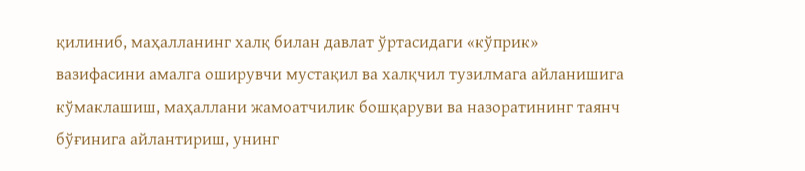қилиниб, маҳалланинг халқ билан давлат ўртасидаги «кўприк» вазифасини амалга оширувчи мустақил ва халқчил тузилмага айланишига кўмаклашиш, маҳаллани жамоатчилик бошқаруви ва назоратининг таянч бўғинига айлантириш, унинг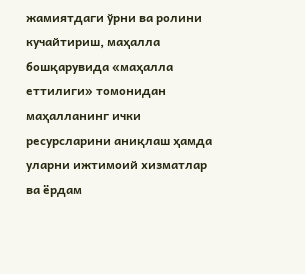жамиятдаги ўрни ва ролини кучайтириш, маҳалла бошқарувида «маҳалла еттилиги» томонидан маҳалланинг ички ресурсларини аниқлаш ҳамда уларни ижтимоий хизматлар ва ёрдам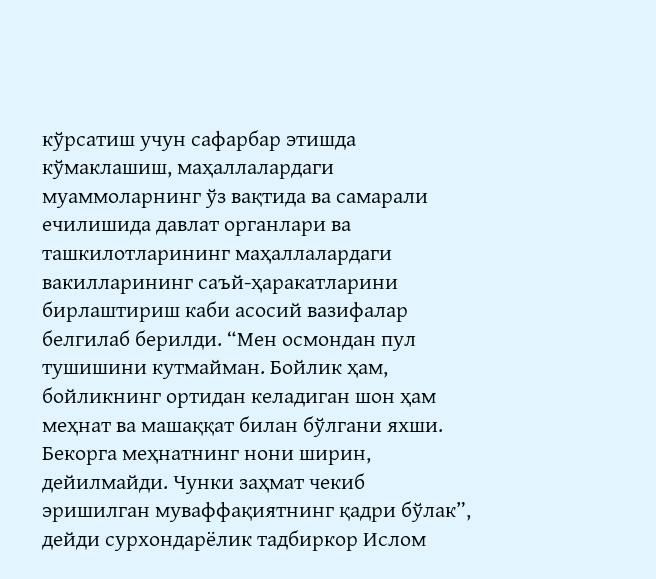кўрсатиш учун сафарбар этишда кўмаклашиш, маҳаллалардаги муаммоларнинг ўз вақтида ва самарали ечилишида давлат органлари ва ташкилотларининг маҳаллалардаги вакилларининг саъй-ҳаракатларини бирлаштириш каби асосий вазифалар белгилаб берилди. “Мен осмондан пул тушишини кутмайман. Бойлик ҳам, бойликнинг ортидан келадиган шон ҳам меҳнат ва машаққат билан бўлгани яхши. Бекорга меҳнатнинг нони ширин, дейилмайди. Чунки заҳмат чекиб эришилган муваффақиятнинг қадри бўлак”, дейди сурхондарёлик тадбиркор Ислом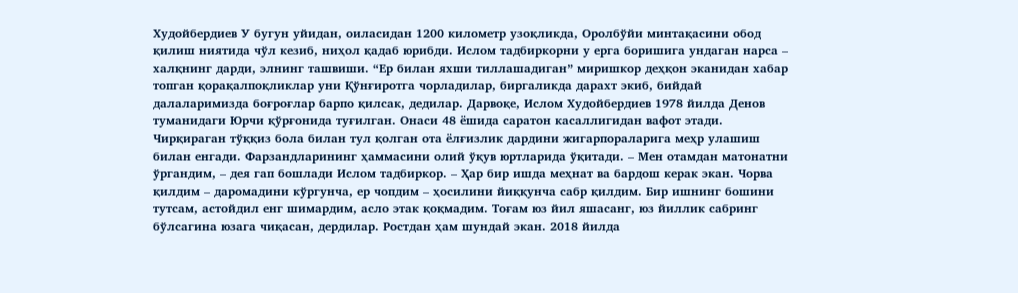Худойбердиев У бугун уйидан, оиласидан 1200 километр узоқликда, Оролбўйи минтақасини обод қилиш ниятида чўл кезиб, ниҳол қадаб юрибди. Ислом тадбиркорни у ерга боришига ундаган нарса – халқнинг дарди, элнинг ташвиши. “Ер билан яхши тиллашадиган” миришкор деҳқон эканидан хабар топган қорақалпоқликлар уни Қўнғиротга чорладилар, биргаликда дарахт экиб, бийдай далаларимизда боғроғлар барпо қилсак, дедилар. Дарвоқе, Ислом Худойбердиев 1978 йилда Денов туманидаги Юрчи қўрғонида туғилган. Онаси 48 ёшида саратон касаллигидан вафот этади. Чирқираган тўққиз бола билан тул қолган ота ёлғизлик дардини жигарпораларига меҳр улашиш билан енгади. Фарзандларининг ҳаммасини олий ўқув юртларида ўқитади. – Мен отамдан матонатни ўргандим, – дея гап бошлади Ислом тадбиркор. – Ҳар бир ишда меҳнат ва бардош керак экан. Чорва қилдим – даромадини кўргунча, ер чопдим – ҳосилини йиққунча сабр қилдим. Бир ишнинг бошини тутсам, астойдил енг шимардим, асло этак қоқмадим. Тоғам юз йил яшасанг, юз йиллик сабринг бўлсагина юзага чиқасан, дердилар. Ростдан ҳам шундай экан. 2018 йилда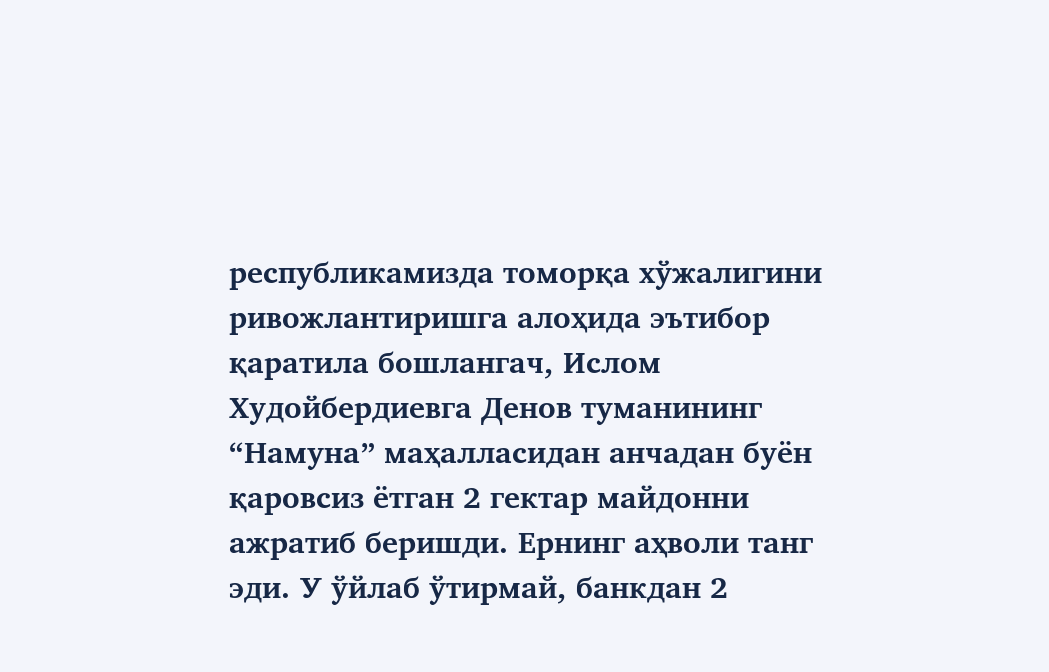республикамизда томорқа хўжалигини ривожлантиришга алоҳида эътибор қаратила бошлангач, Ислом Худойбердиевга Денов туманининг “Намуна” маҳалласидан анчадан буён қаровсиз ётган 2 гектар майдонни ажратиб беришди. Ернинг аҳволи танг эди. У ўйлаб ўтирмай, банкдан 2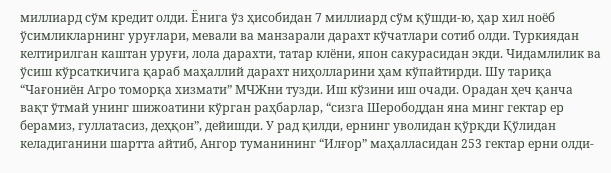миллиард сўм кредит олди. Ёнига ўз ҳисобидан 7 миллиард сўм қўшди-ю, ҳар хил ноёб ўсимликларнинг уруғлари, мевали ва манзарали дарахт кўчатлари сотиб олди. Туркиядан келтирилган каштан уруғи, лола дарахти, татар клёни, япон сакурасидан экди. Чидамлилик ва ўсиш кўрсаткичига қараб маҳаллий дарахт ниҳолларини ҳам кўпайтирди. Шу тариқа “Чағониён Агро томорқа хизмати” МЧЖни тузди. Иш кўзини иш очади. Орадан ҳеч қанча вақт ўтмай унинг шижоатини кўрган раҳбарлар, “сизга Шерободдан яна минг гектар ер берамиз, гуллатасиз, деҳқон”, дейишди. У рад қилди, ернинг уволидан қўрқди Қўлидан келадиганини шартта айтиб, Ангор туманининг “Илғор” маҳалласидан 253 гектар ерни олди-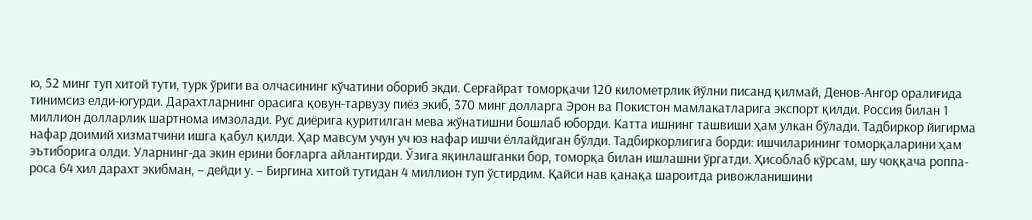ю, 52 минг туп хитой тути, турк ўриги ва олчасининг кўчатини обориб экди. Серғайрат томорқачи 120 километрлик йўлни писанд қилмай, Денов-Ангор оралиғида тинимсиз елди-югурди. Дарахтларнинг орасига қовун-тарвузу пиёз экиб, 370 минг долларга Эрон ва Покистон мамлакатларига экспорт қилди. Россия билан 1 миллион долларлик шартнома имзолади. Рус диёрига қуритилган мева жўнатишни бошлаб юборди. Катта ишнинг ташвиши ҳам улкан бўлади. Тадбиркор йигирма нафар доимий хизматчини ишга қабул қилди. Ҳар мавсум учун уч юз нафар ишчи ёллайдиган бўлди. Тадбиркорлигига борди: ишчиларининг томорқаларини ҳам эътиборига олди. Уларнинг-да экин ерини боғларга айлантирди. Ўзига яқинлашганки бор, томорқа билан ишлашни ўргатди. Ҳисоблаб кўрсам, шу чоққача роппа-роса 64 хил дарахт экибман, – дейди у. – Биргина хитой тутидан 4 миллион туп ўстирдим. Қайси нав қанақа шароитда ривожланишини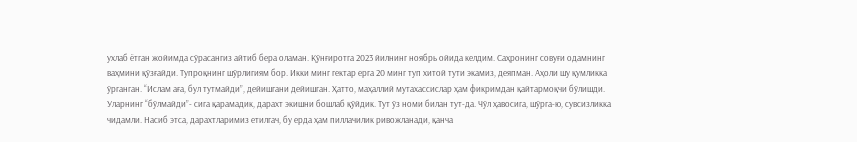ухлаб ётган жойимда сўрасангиз айтиб бера оламан. Қўнғиротга 2023 йилнинг ноябрь ойида келдим. Саҳронинг совуғи одамнинг ваҳмини қўзғайди. Тупроқнинг шўрлигиям бор. Икки минг гектар ерга 20 минг туп хитой тути экамиз, деяпман. Аҳоли шу қумликка ўрганган. “Ислам аға, бул тутмайди”, дейишгани дейишган. Ҳатто, маҳаллий мутахассислар ҳам фикримдан қайтармоқчи бўлишди. Уларнинг “бўлмайди”- сига қарамадик, дарахт экишни бошлаб қўйдик. Тут ўз номи билан тут-да. Чўл ҳавосига, шўрга-ю, сувсизликка чидамли. Насиб этса, дарахтларимиз етилгач, бу ерда ҳам пиллачилик ривожланади, қанча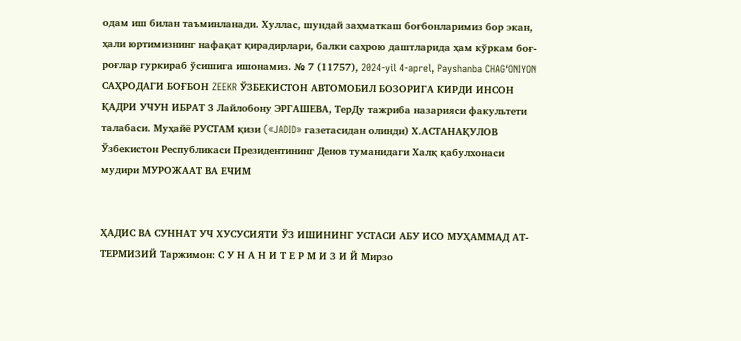одам иш билан таъминланади. Хуллас, шундай заҳматкаш боғбонларимиз бор экан, ҳали юртимизнинг нафақат қирадирлари, балки саҳрою даштларида ҳам кўркам боғ-роғлар гуркираб ўсишига ишонамиз. № 7 (11757), 2024-yil 4-aprel, Payshanba CHAG‘ONIYON САҲРОДАГИ БОҒБОН ZEEKR ЎЗБЕКИСТОН АВТОМОБИЛ БОЗОРИГА КИРДИ ИНСОН ҚАДРИ УЧУН ИБРАТ 3 Лайлобону ЭРГАШЕВА, ТерДу тажриба назарияси факультети талабаси. Муҳайё РУСТАМ қизи («JADID» газетасидан олинди) Х.АСТАНАҚУЛОВ Ўзбекистон Республикаси Президентининг Денов туманидаги Халқ қабулхонаси мудири МУРОЖААТ ВА ЕЧИМ


ҲАДИС ВА СУННАТ УЧ ХУСУСИЯТИ ЎЗ ИШИНИНГ УСТАСИ АБУ ИСО МУҲАММАД АТ-ТЕРМИЗИЙ Таржимон: С У Н А Н И Т Е Р М И З И Й Мирзо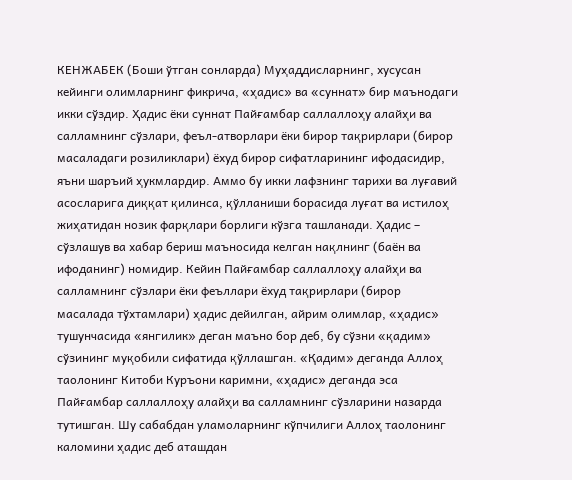КЕНЖАБЕК (Боши ўтган сонларда) Муҳаддисларнинг, хусусан кейинги олимларнинг фикрича, «ҳадис» ва «суннат» бир маънодаги икки сўздир. Ҳадис ёки суннат Пайғамбар саллаллоҳу алайҳи ва салламнинг сўзлари, феъл-атворлари ёки бирор тақрирлари (бирор масаладаги розиликлари) ёхуд бирор сифатларининг ифодасидир, яъни шаръий ҳукмлардир. Аммо бу икки лафзнинг тарихи ва луғавий асосларига диққат қилинса, қўлланиши борасида луғат ва истилоҳ жиҳатидан нозик фарқлари борлиги кўзга ташланади. Ҳадис – сўзлашув ва хабар бериш маъносида келган нақлнинг (баён ва ифоданинг) номидир. Кейин Пайғамбар саллаллоҳу алайҳи ва салламнинг сўзлари ёки феъллари ёхуд тақрирлари (бирор масалада тўхтамлари) ҳадис дейилган, айрим олимлар, «ҳадис» тушунчасида «янгилик» деган маъно бор деб, бу сўзни «қадим» сўзининг муқобили сифатида қўллашган. «Қадим» деганда Аллоҳ таолонинг Китоби Куръони каримни, «ҳадис» деганда эса Пайғамбар саллаллоҳу алайҳи ва салламнинг сўзларини назарда тутишган. Шу сабабдан уламоларнинг кўпчилиги Аллоҳ таолонинг каломини ҳадис деб аташдан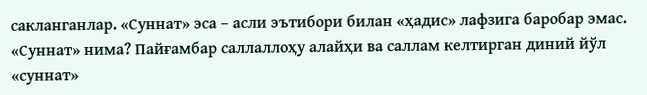сакланганлар. «Суннат» эса – асли эътибори билан «ҳадис» лафзига баробар эмас. «Суннат» нима? Пайғамбар саллаллоҳу алайҳи ва саллам келтирган диний йўл «суннат»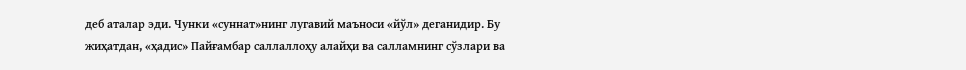деб аталар эди. Чунки «суннат»нинг лугавий маъноси «йўл» деганидир. Бу жиҳатдан, «ҳадис» Пайғамбар саллаллоҳу алайҳи ва салламнинг сўзлари ва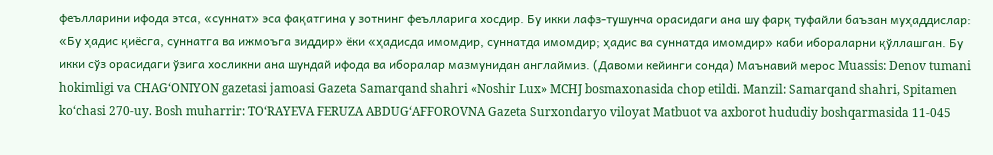феълларини ифода этса, «суннат» эса фақатгина у зотнинг феълларига хосдир. Бу икки лафз-тушунча орасидаги ана шу фарқ туфайли баъзан муҳаддислар: «Бу ҳадис қиёсга, суннатга ва ижмоъга зиддир» ёки «ҳадисда имомдир, суннатда имомдир; ҳадис ва суннатда имомдир» каби ибораларни қўллашган. Бу икки сўз орасидаги ўзига хосликни ана шундай ифода ва иборалар мазмунидан англаймиз. (Давоми кейинги сонда) Маънавий мерос Muassis: Denov tumani hokimligi va CHAG‘ONIYON gazetasi jamoasi Gazeta Samarqand shahri «Noshir Lux» MCHJ bosmaxonasida chop etildi. Manzil: Samarqand shahri, Spitamen ko‘chasi 270-uy. Bosh muharrir: TO‘RAYEVA FERUZA ABDUG‘AFFOROVNA Gazeta Surxondaryo viloyat Matbuot va axborot hududiy boshqarmasida 11-045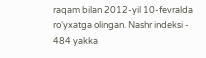raqam bilan 2012-yil 10-fevralda ro‘yxatga olingan. Nashr indeksi - 484 yakka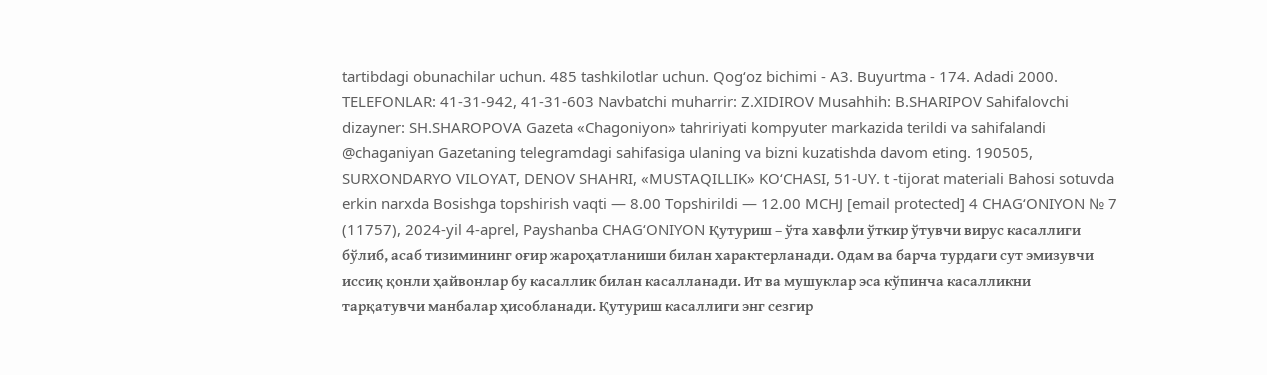tartibdagi obunachilar uchun. 485 tashkilotlar uchun. Qog‘oz bichimi - A3. Buyurtma - 174. Adadi 2000. TELEFONLAR: 41-31-942, 41-31-603 Navbatchi muharrir: Z.XIDIROV Musahhih: B.SHARIPOV Sahifalovchi dizayner: SH.SHAROPOVA Gazeta «Chagoniyon» tahririyati kompyuter markazida terildi va sahifalandi @chaganiyan Gazetaning telegramdagi sahifasiga ulaning va bizni kuzatishda davom eting. 190505, SURXONDARYO VILOYAT, DENOV SHAHRI, «MUSTAQILLIK» KO‘CHASI, 51-UY. t -tijorat materiali Bahosi sotuvda erkin narxda Bosishga topshirish vaqti — 8.00 Topshirildi — 12.00 MCHJ [email protected] 4 CHAG‘ONIYON № 7 (11757), 2024-yil 4-aprel, Payshanba CHAG‘ONIYON Қутуриш – ўта хавфли ўткир ўтувчи вирус касаллиги бўлиб, асаб тизимининг оғир жароҳатланиши билан характерланади. Одам ва барча турдаги сут эмизувчи иссиқ қонли ҳайвонлар бу касаллик билан касалланади. Ит ва мушуклар эса кўпинча касалликни тарқатувчи манбалар ҳисобланади. Қутуриш касаллиги энг сезгир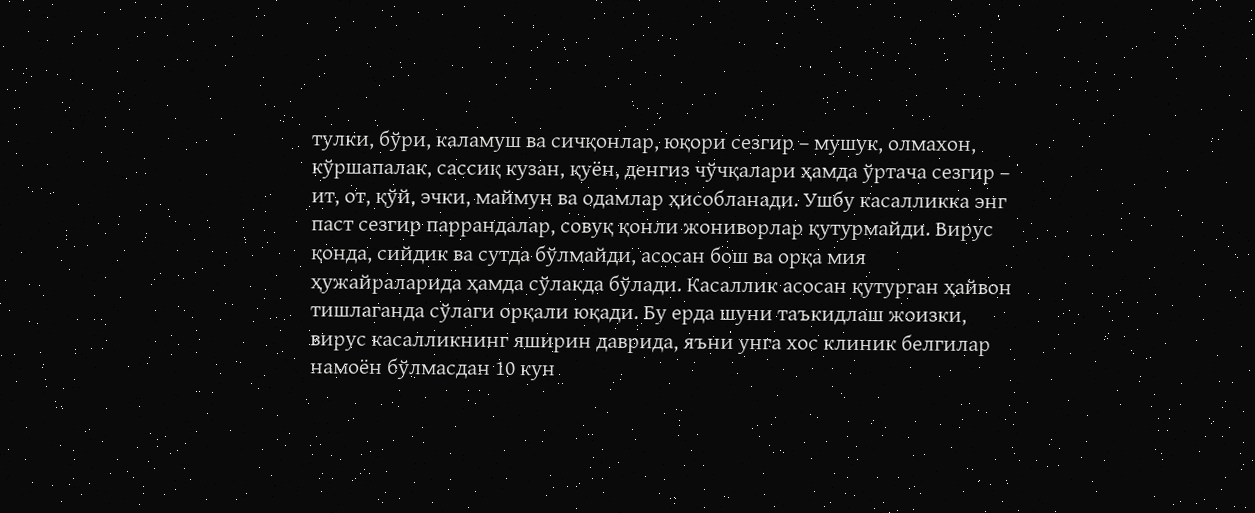тулки, бўри, каламуш ва сичқонлар, юқори сезгир – мушук, олмахон, кўршапалак, сассиқ кузан, қуён, денгиз чўчқалари ҳамда ўртача сезгир – ит, от, қўй, эчки, маймун ва одамлар ҳисобланади. Ушбу касалликка энг паст сезгир паррандалар, совуқ қонли жониворлар қутурмайди. Вирус қонда, сийдик ва сутда бўлмайди, асосан бош ва орқа мия ҳужайраларида ҳамда сўлакда бўлади. Касаллик асосан қутурган ҳайвон тишлаганда сўлаги орқали юқади. Бу ерда шуни таъкидлаш жоизки, вирус касалликнинг яширин даврида, яъни унга хос клиник белгилар намоён бўлмасдан 10 кун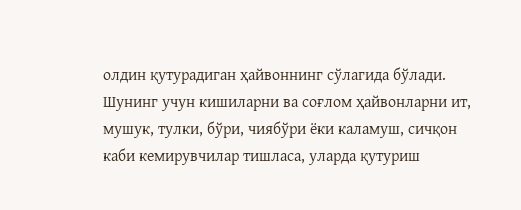олдин қутурадиган ҳайвоннинг сўлагида бўлади. Шунинг учун кишиларни ва соғлом ҳайвонларни ит, мушук, тулки, бўри, чиябўри ёки каламуш, сичқон каби кемирувчилар тишласа, уларда қутуриш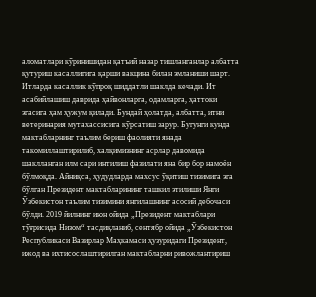аломатлари кўринишидан қатъий назар тишланганлар албатта қутуриш касаллигига қарши вакцина билан эмланиши шарт. Итларда касаллик кўпроқ шиддатли шаклда кечади. Ит асабийлашиш даврида ҳайвонларга, одамларга, ҳаттоки эгасига ҳам ҳужум қилади. Бундай ҳолатда, албатта, итни ветеринария мутахассисига кўрсатиш зарур. Бугунги кунда мактабларнинг таълим бериш фаолияти янада такомиллаштирилиб, халқимизнинг асрлар давомида шаклланган илм сари интилиш фазилати яна бир бор намоён бўлмоқда. Айниқса, ҳудудларда махсус ўқитиш тизимига эга бўлган Президент мактабларининг ташкил этилиши Янги Ўзбекистон таълим тизимини янгилашнинг асосий дебочаси бўлди. 2019 йилнинг июн ойида „Президент мактаблари тўғрисида Низом“ тасдиқланиб, сентябр ойида „Ўзбекистон Республикаси Вазирлар Маҳкамаси ҳузуридаги Президент, ижод ва ихтисослаштирилган мактабларни ривожлантириш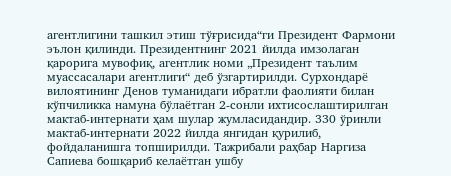агентлигини ташкил этиш тўғрисида“ги Президент Фармони эълон қилинди. Президентнинг 2021 йилда имзолаган қарорига мувофиқ, агентлик номи „Президент таълим муассасалари агентлиги“ деб ўзгартирилди. Сурхондарё вилоятининг Денов туманидаги ибратли фаолияти билан кўпчиликка намуна бўлаётган 2-сонли ихтисослаштирилган мактаб-интернати ҳам шулар жумласидандир. 330 ўринли мактаб-интернати 2022 йилда янгидан қурилиб, фойдаланишга топширилди. Тажрибали раҳбар Наргиза Сапиева бошқариб келаётган ушбу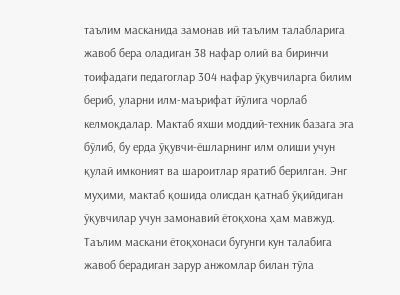таълим масканида замонав ий таълим талабларига жавоб бера оладиган 38 нафар олий ва биринчи тоифадаги педагоглар 304 нафар ўқувчиларга билим бериб, уларни илм-маърифат йўлига чорлаб келмоқдалар. Мактаб яхши моддий-техник базага эга бўлиб, бу ерда ўқувчи-ёшларнинг илм олиши учун қулай имконият ва шароитлар яратиб берилган. Энг муҳими, мактаб қошида олисдан қатнаб ўқийдиган ўқувчилар учун замонавий ётоқхона ҳам мавжуд. Таълим маскани ётоқхонаси бугунги кун талабига жавоб берадиган зарур анжомлар билан тўла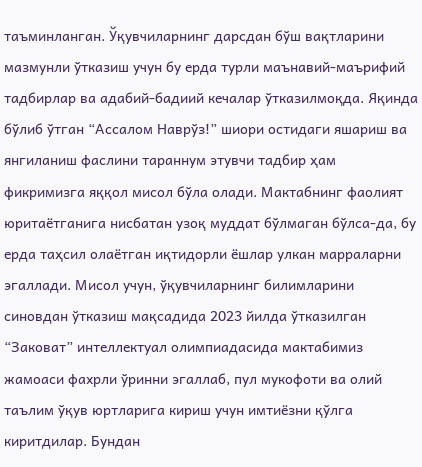таъминланган. Ўқувчиларнинг дарсдан бўш вақтларини мазмунли ўтказиш учун бу ерда турли маънавий-маърифий тадбирлар ва адабий-бадиий кечалар ўтказилмоқда. Яқинда бўлиб ўтган “Ассалом Наврўз!” шиори остидаги яшариш ва янгиланиш фаслини тараннум этувчи тадбир ҳам фикримизга яққол мисол бўла олади. Мактабнинг фаолият юритаётганига нисбатан узоқ муддат бўлмаган бўлса-да, бу ерда таҳсил олаётган иқтидорли ёшлар улкан марраларни эгаллади. Мисол учун, ўқувчиларнинг билимларини синовдан ўтказиш мақсадида 2023 йилда ўтказилган “Заковат” интеллектуал олимпиадасида мактабимиз жамоаси фахрли ўринни эгаллаб, пул мукофоти ва олий таълим ўқув юртларига кириш учун имтиёзни қўлга киритдилар. Бундан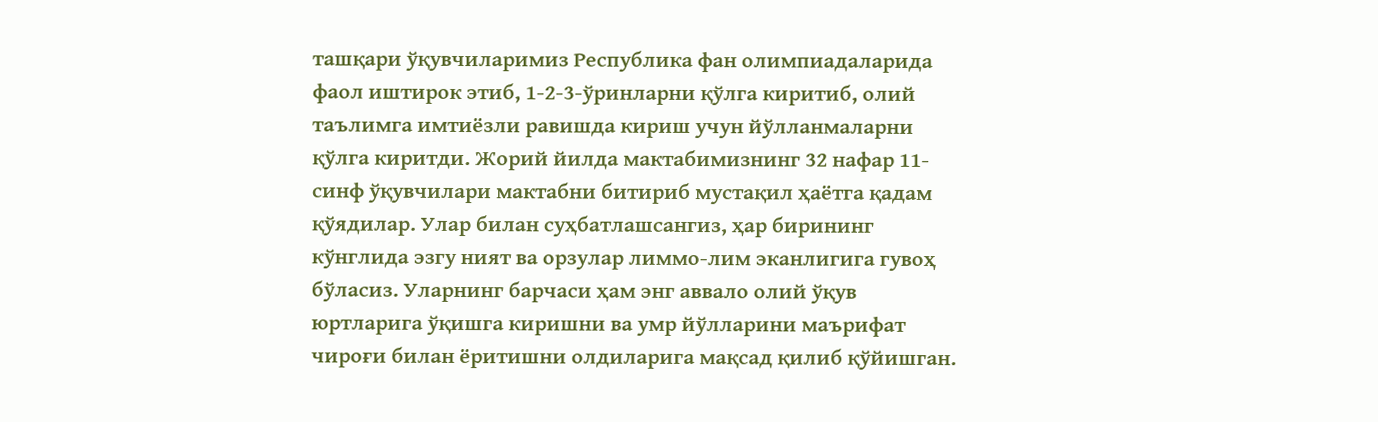ташқари ўқувчиларимиз Республика фан олимпиадаларида фаол иштирок этиб, 1-2-3-ўринларни қўлга киритиб, олий таълимга имтиёзли равишда кириш учун йўлланмаларни қўлга киритди. Жорий йилда мактабимизнинг 32 нафар 11-синф ўқувчилари мактабни битириб мустақил ҳаётга қадам қўядилар. Улар билан суҳбатлашсангиз, ҳар бирининг кўнглида эзгу ният ва орзулар лиммо-лим эканлигига гувоҳ бўласиз. Уларнинг барчаси ҳам энг аввало олий ўқув юртларига ўқишга киришни ва умр йўлларини маърифат чироғи билан ёритишни олдиларига мақсад қилиб қўйишган.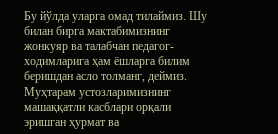Бу йўлда уларга омад тилаймиз. Шу билан бирга мактабимизнинг жонкуяр ва талабчан педагог-ходимларига ҳам ёшларга билим беришдан асло толманг, деймиз. Муҳтарам устозларимизнинг машаққатли касблари орқали эришган ҳурмат ва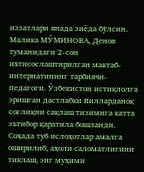иззатлари янада зиёда бўлсин. Малика МЎМИНОВА, Денов туманидаги 2-сон ихтисослаштирилган мактаб-интернатининг тарбиячи-педагоги. Ўзбекистон истиқлолга эришган дастлабки йилларданоқ соғлиқни сақлаш тизимига катта эътибор қаратила бошланди. Соҳада туб ислоҳотлар амалга оширилиб, аҳоли саломатлигини тиклаш, энг муҳими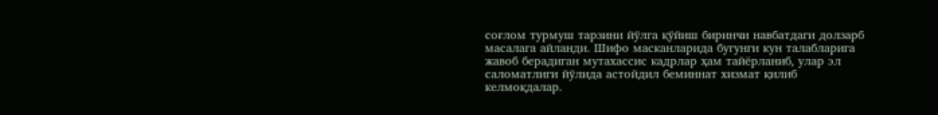соғлом турмуш тарзини йўлга қўйиш биринчи навбатдаги долзарб масалага айланди. Шифо масканларида бугунги кун талабларига жавоб берадиган мутахассис кадрлар ҳам тайёрланиб, улар эл саломатлиги йўлида астойдил беминнат хизмат қилиб келмоқдалар.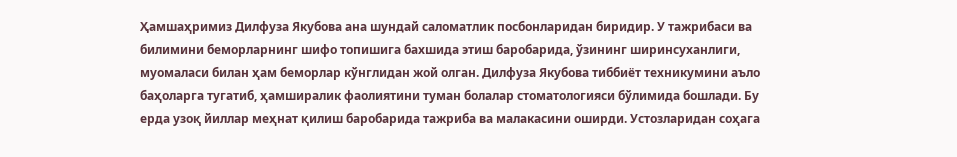Ҳамшаҳримиз Дилфуза Якубова ана шундай саломатлик посбонларидан биридир. У тажрибаси ва билимини беморларнинг шифо топишига бахшида этиш баробарида, ўзининг ширинсуханлиги, муомаласи билан ҳам беморлар кўнглидан жой олган. Дилфуза Якубова тиббиёт техникумини аъло баҳоларга тугатиб, ҳамширалик фаолиятини туман болалар стоматологияси бўлимида бошлади. Бу ерда узоқ йиллар меҳнат қилиш баробарида тажриба ва малакасини оширди. Устозларидан соҳага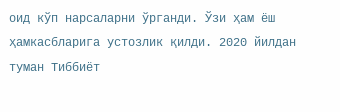оид кўп нарсаларни ўрганди. Ўзи ҳам ёш ҳамкасбларига устозлик қилди. 2020 йилдан туман Тиббиёт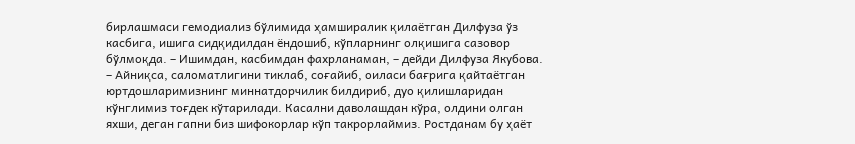бирлашмаси гемодиализ бўлимида ҳамширалик қилаётган Дилфуза ўз касбига, ишига сидқидилдан ёндошиб, кўпларнинг олқишига сазовор бўлмоқда. – Ишимдан, касбимдан фахрланаман, – дейди Дилфуза Якубова. – Айниқса, саломатлигини тиклаб, соғайиб, оиласи бағрига қайтаётган юртдошларимизнинг миннатдорчилик билдириб, дуо қилишларидан кўнглимиз тоғдек кўтарилади. Касални даволашдан кўра, олдини олган яхши, деган гапни биз шифокорлар кўп такрорлаймиз. Ростданам бу ҳаёт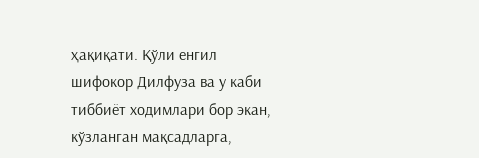ҳақиқати. Қўли енгил шифокор Дилфуза ва у каби тиббиёт ходимлари бор экан, кўзланган мақсадларга,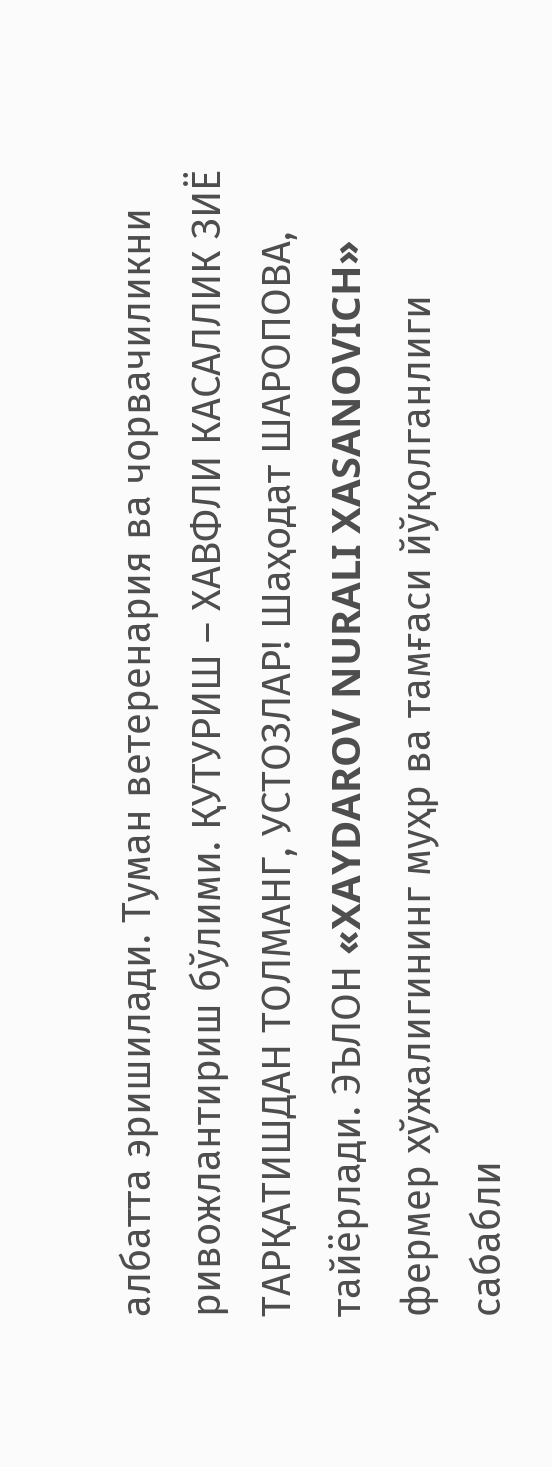албатта эришилади. Туман ветеренария ва чорвачиликни ривожлантириш бўлими. ҚУТУРИШ – ХАВФЛИ КАСАЛЛИК ЗИЁ ТАРҚАТИШДАН ТОЛМАНГ, УСТОЗЛАР! Шаҳодат ШАРОПОВА, тайёрлади. ЭЪЛОН «XAYDAROV NURALI XASANOVICH» фермер хўжалигининг муҳр ва тамғаси йўқолганлиги сабабли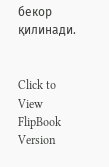бекор қилинади.


Click to View FlipBook Version